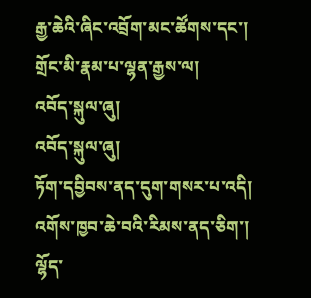རྒྱ་ཆེའི་ཞིང་འབྲོག་མང་ཚོགས་དང་།
གྲོང་མི་རྣམ་པ་ལྷན་རྒྱས་ལ།
འབོད་སྐུལ་ཞུ།
འབོད་སྐུལ་ཞུ།
ཏོག་དབྱིབས་ནད་དུག་གསར་པ་འདི།
འགོས་ཁྱབ་ཆེ་བའི་རིམས་ནད་ཅིག་།
ལྷོད་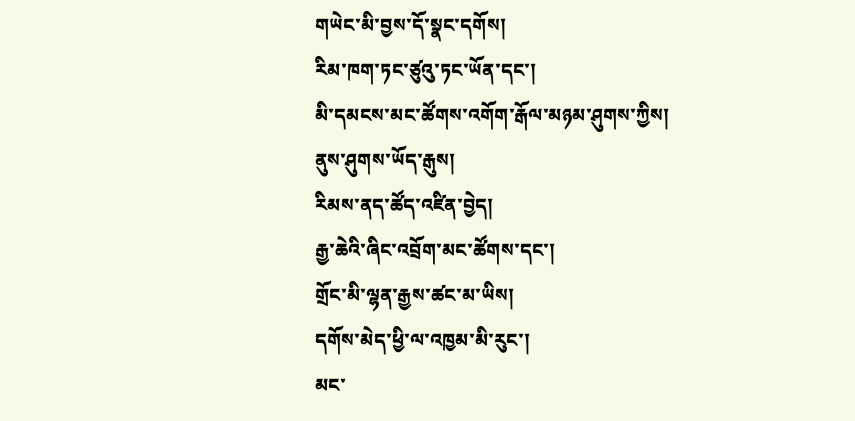གཡེང་མི་བྱས་དོ་སྣང་དགོས།
རིམ་ཁག་ཏང་ཙུའུ་ཏང་ཡོན་དང་།
མི་དམངས་མང་ཚོགས་འགོག་རྒོལ་མཉམ་ཤུགས་ཀྱིས།
ནུས་ཤུགས་ཡོད་རྒུས།
རིམས་ནད་ཚོད་འཛིན་བྱེད།
རྒྱ་ཆེའི་ཞིང་འབྲོག་མང་ཚོགས་དང་།
གྲོང་མི་ལྷན་རྒྱས་ཚང་མ་ཡིས།
དགོས་མེད་ཕྱི་ལ་འཁྱམ་མི་རུང་།
མང་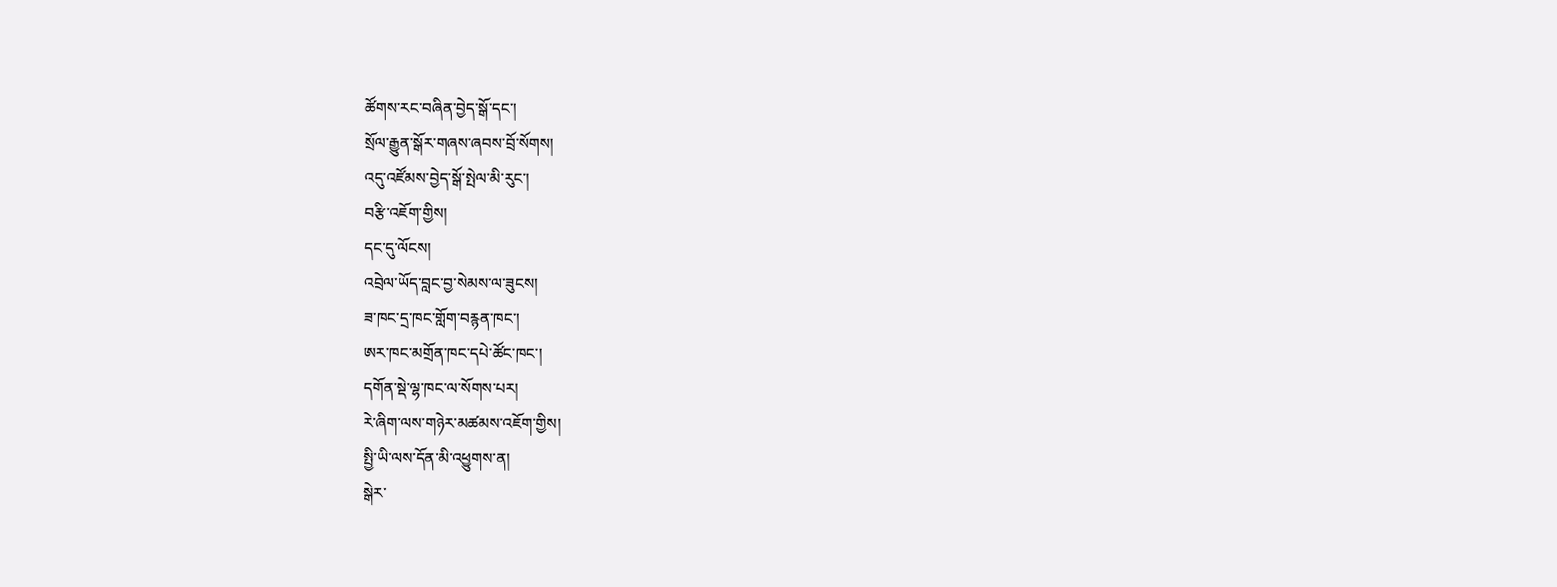ཚོགས་རང་བཞིན་བྱེད་སྒོ་དང་།
སྲོལ་རྒྱུན་སྒོར་གཞས་ཞབས་བྲོ་སོགས།
འདུ་འཛོམས་བྱེད་སྒོ་སྤེལ་མི་རུང་།
བརྩི་འཇོག་གྱིས།
དང་དུ་ལོངས།
འབྲེལ་ཡོད་བླང་བྱ་སེམས་ལ་ཟུངས།
ཟ་ཁང་དྲ་ཁང་གློག་བརྙན་ཁང་།
ཨར་ཁང་མགྲོན་ཁང་དཔེ་ཚོང་ཁང་།
དགོན་སྡེ་ལྷ་ཁང་ལ་སོགས་པར།
རེ་ཞིག་ལས་གཉེར་མཚམས་འཇོག་གྱིས།
སྤྱི་ཡི་ལས་དོན་མི་འཕྱུགས་ན།
སྒེར་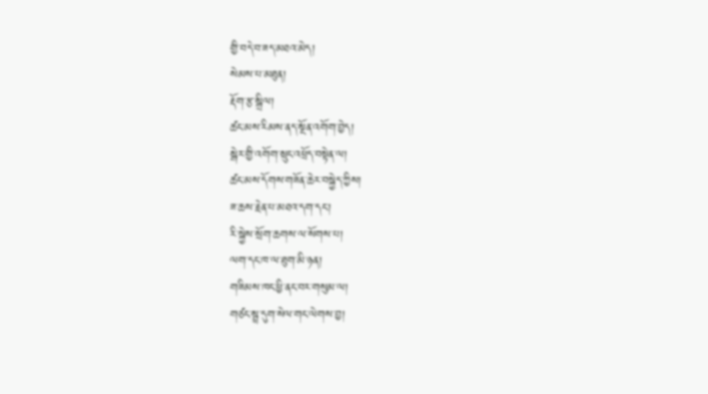གྱི་བདེ་བ་ཟད་མཐའ་མེད།
སེམས་པ་མཐུན།
རྡོག་རྩ་སྒྲིལ།
ཚང་མས་རིམས་ནད་སྔོན་འགོག་བྱེད།
སྒེར་གྱི་འགོག་སྲུང་འཕྲོད་བསྟེན་ལ།
ཚང་མས་དོགས་གཟོན་ཆེར་བསྐྱེད་ཀྱིས།
ཟ་ཆས་རྗེན་པ་མཐའ་དག་དང་།
རི་སྐྱེས་སྲོག་ཆགས་ལ་སོགས་པ།
ལག་དང་ཁ་ལ་ཐུག་མི་ཉན།
གཟིམས་ཁང་ཕྱི་ནང་བར་གསུམ་ལ།
གཙང་སྦྲ་དུག་སེལ་གང་ལེགས་བྱ།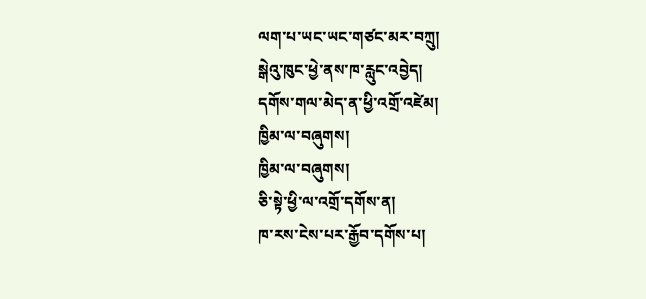ལག་པ་ཡང་ཡང་གཙང་མར་བཀྲུ།
སྒེའུ་ཁུང་ཕྱེ་ནས་ཁ་རླུང་འབྱེད།
དགོས་གལ་མེད་ན་ཕྱི་འགྲོ་འཛེམ།
ཁྱིམ་ལ་བཞུགས།
ཁྱིམ་ལ་བཞུགས།
ཅི་སྟེ་ཕྱི་ལ་འགྲོ་དགོས་ན།
ཁ་རས་ངེས་པར་རྒྱོབ་དགོས་པ།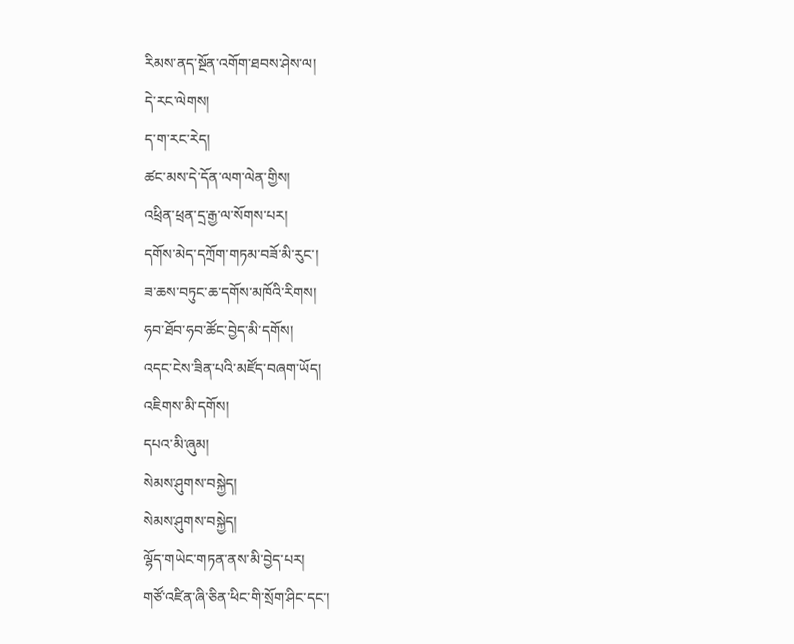རིམས་ནད་སྔོན་འགོག་ཐབས་ཤེས་ལ།
དེ་རང་ལེགས།
ད་ག་རང་རེད།
ཚང་མས་དེ་དོན་ལག་ལེན་གྱིས།
འཕྲིན་ཕྲན་དྲ་རྒྱ་ལ་སོགས་པར།
དགོས་མེད་དཀྲོག་གཏམ་བཟོ་མི་རུང་།
ཟ་ཆས་བཏུང་ཆ་དགོས་མཁོའི་རིགས།
ཧབ་ཐོབ་ཧབ་ཚོང་བྱེད་མི་དགོས།
འདང་ངེས་ཟིན་པའི་མཛོད་བཞག་ཡོད།
འཇིགས་མི་དགོས།
དཔའ་མི་ཞུམ།
སེམས་ཤུགས་བསྐྱེད།
སེམས་ཤུགས་བསྐྱེད།
ལྷོད་གཡེང་གཏན་ནས་མི་བྱེད་པར།
གཙོ་འཛིན་ཞི་ཅིན་ཕིང་གི་སྲོག་ཤིང་དང་།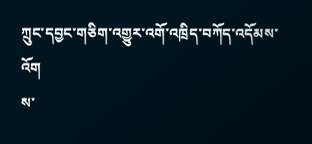ཀྲུང་དབྱང་གཅིག་འགྱུར་འགོ་འཁྲིད་བཀོད་འདོམས་འོག
ས་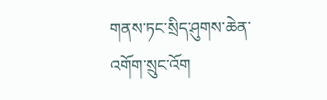གནས་ཏང་སྲིད་ཤུགས་ཆེན་འགོག་སྲུང་འོག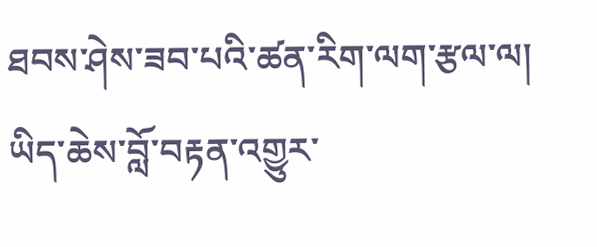ཐབས་ཤེས་ཟབ་པའི་ཚན་རིག་ལག་རྩལ་ལ།
ཡིད་ཆེས་བློ་བརྟན་འགྱུར་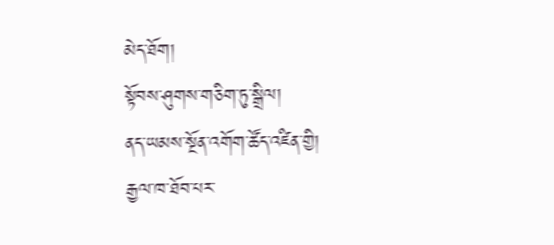མེད་ཐོག།
སྟོབས་ཤུགས་གཅིག་ཏུ་སྒྲིལ།
ནད་ཡམས་སྔོན་འགོག་ཚོད་འཛིན་གྱི།
རྒྱལ་ཁ་ཐོབ་པར་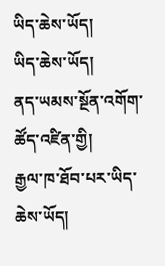ཡིད་ཆེས་ཡོད།
ཡིད་ཆེས་ཡོད།
ནད་ཡམས་སྔོན་འགོག་ཚོད་འཛིན་གྱི།
རྒྱལ་ཁ་ཐོབ་པར་ཡིད་ཆེས་ཡོད།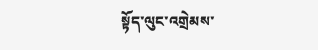སྟོད་ལུང་འགྲེམས་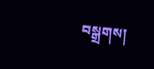བསྒྲགས།